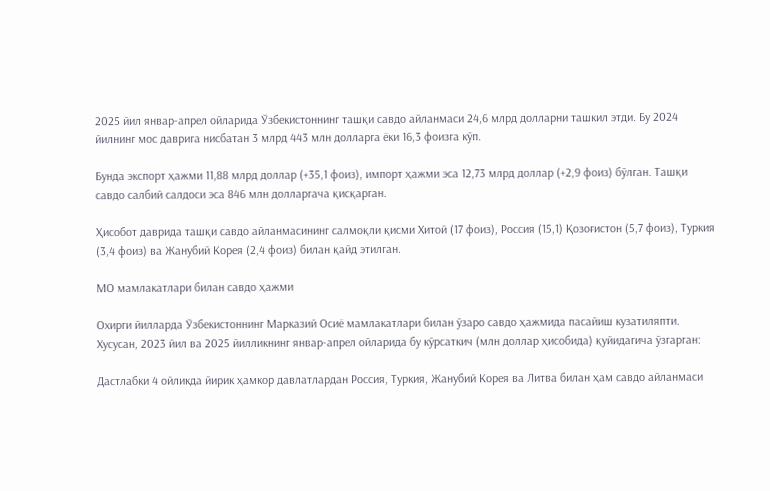2025 йил январ-апрел ойларида Ўзбекистоннинг ташқи савдо айланмаси 24,6 млрд долларни ташкил этди. Бу 2024 йилнинг мос даврига нисбатан 3 млрд 443 млн долларга ёки 16,3 фоизга кўп.

Бунда экспорт ҳажми 11,88 млрд доллар (+35,1 фоиз), импорт ҳажми эса 12,73 млрд доллар (+2,9 фоиз) бўлган. Ташқи савдо салбий салдоси эса 846 млн долларгача қисқарган.

Ҳисобот даврида ташқи савдо айланмасининг салмоқли қисми Хитой (17 фоиз), Россия (15,1) Қозоғистон (5,7 фоиз), Туркия (3,4 фоиз) ва Жанубий Корея (2,4 фоиз) билан қайд этилган.

МО мамлакатлари билан савдо ҳажми

Охирги йилларда Ўзбекистоннинг Марказий Осиё мамлакатлари билан ўзаро савдо ҳажмида пасайиш кузатиляпти. Хусусан, 2023 йил ва 2025 йилликнинг январ-апрел ойларида бу кўрсаткич (млн доллар ҳисобида) қуйидагича ўзгарган:

Дастлабки 4 ойликда йирик ҳамкор давлатлардан Россия, Туркия, Жанубий Корея ва Литва билан ҳам савдо айланмаси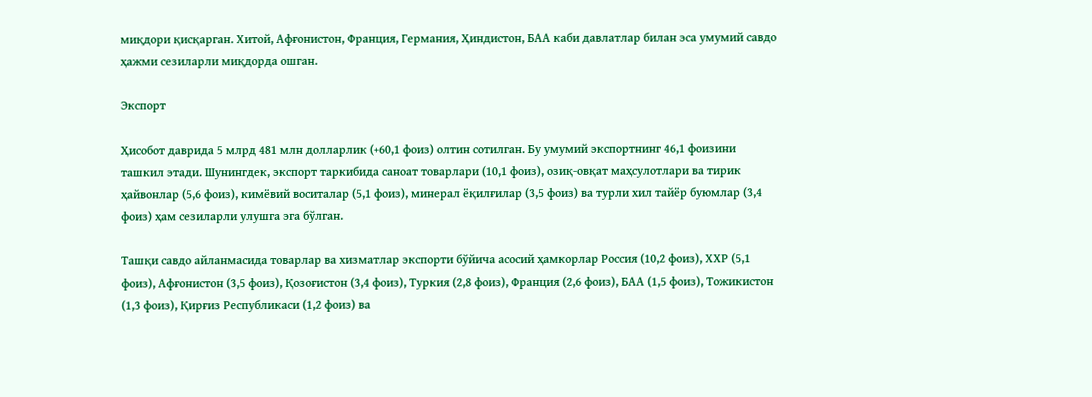миқдори қисқарган. Хитой, Афғонистон, Франция, Германия, Ҳиндистон, БАА каби давлатлар билан эса умумий савдо ҳажми сезиларли миқдорда ошган.

Экспорт

Ҳисобот даврида 5 млрд 481 млн долларлик (+60,1 фоиз) олтин сотилган. Бу умумий экспортнинг 46,1 фоизини ташкил этади. Шунингдек, экспорт таркибида саноат товарлари (10,1 фоиз), озиқ-овқат маҳсулотлари ва тирик ҳайвонлар (5,6 фоиз), кимёвий воситалар (5,1 фоиз), минерал ёқилғилар (3,5 фоиз) ва турли хил тайёр буюмлар (3,4 фоиз) ҳам сезиларли улушга эга бўлган.

Ташқи савдо айланмасида товарлар ва хизматлар экспорти бўйича асосий ҳамкорлар Россия (10,2 фоиз), ХХР (5,1 фоиз), Афғонистон (3,5 фоиз), Қозоғистон (3,4 фоиз), Туркия (2,8 фоиз), Франция (2,6 фоиз), БАА (1,5 фоиз), Тожикистон (1,3 фоиз), Қирғиз Республикаси (1,2 фоиз) ва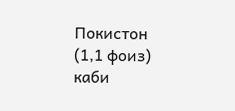Покистон (1,1 фоиз) каби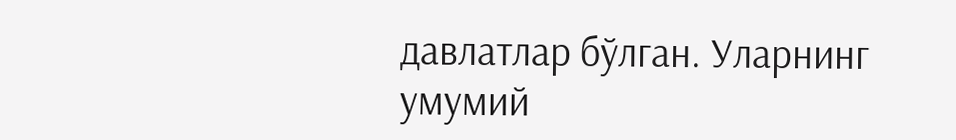давлатлар бўлган. Уларнинг умумий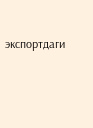экспортдаги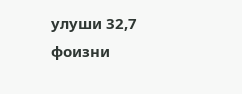улуши 32,7 фоизни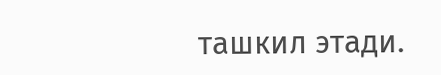ташкил этади.